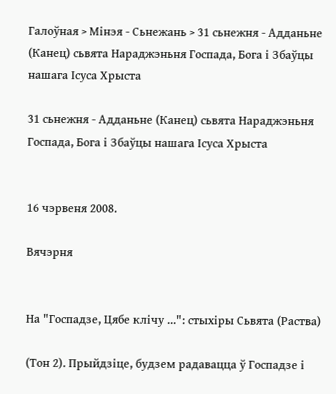Галоўная > Мінэя - Сьнежань > 31 сьнежня - Адданьне (Канец) сьвята Нараджэньня Госпада, Бога і Збаўцы нашага Ісуса Хрыста

31 сьнежня - Адданьне (Канец) сьвята Нараджэньня Госпада, Бога і Збаўцы нашага Ісуса Хрыста


16 чэрвеня 2008.

Вячэрня


На "Госпадзе, Цябе клічу ...": стыхіры Сьвята (Раства)

(Тон 2). Прыйдзіце, будзем радавацца ў Госпадзе і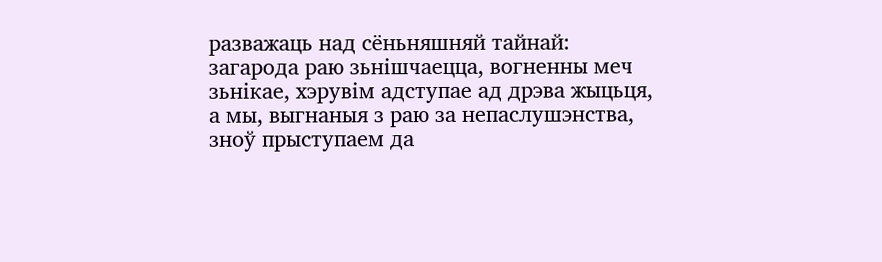разважаць над сёньняшняй тайнай: загарода раю зьнішчаецца, вогненны меч зьнікае, хэрувім адступае ад дрэва жыцьця, а мы, выгнаныя з раю за непаслушэнства, зноў прыступаем да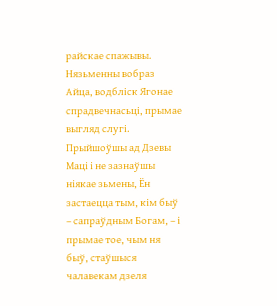райскае спажывы. Нязьменны вобраз Айца, водбліск Ягонае спрадвечнасьці, прымае выгляд слугі. Прыйшоўшы ад Дзевы Маці і не зазнаўшы ніякае зьмены, Ён застаецца тым, кім быў – сапраўдным Богам, – і прымае тое, чым ня быў, стаўшыся чалавекам дзеля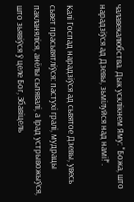чалавекалюбства. Дык усклікнем Яму: "Божа, што нарадзіўся ад Дзевы, зьмілуйся над намі!".

Калі Госпад нарадзіўся ад сьвятое Дзевы, увесь сьвет прасьвятліўся: пастухі гралі, мудрацы пакланяліся, анёлы сьпявалі, а Ірад устрывожыўся, што зьявіўся ў целе Бог, Збавіцель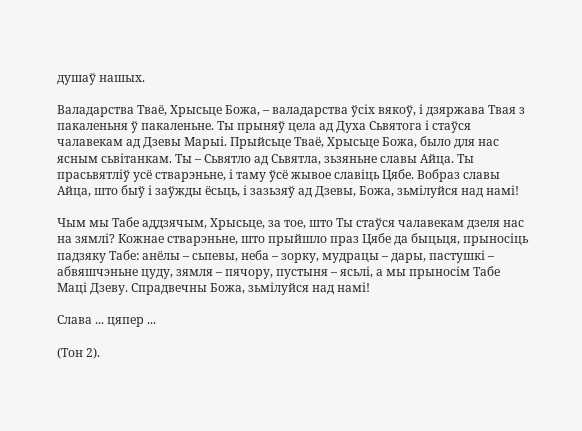душаў нашых.

Валадарства Тваё, Хрысьце Божа, – валадарства ўсіх вякоў, і дзяржава Твая з пакаленьня ў пакаленьне. Ты прыняў цела ад Духа Сьвятога і стаўся чалавекам ад Дзевы Марыі. Прыйсьце Тваё, Хрысьце Божа, было для нас ясным сьвітанкам. Ты – Сьвятло ад Сьвятла, зьзяньне славы Айца. Ты прасьвятліў усё стварэньне, і таму ўсё жывое славіць Цябе. Вобраз славы Айца, што быў і заўжды ёсьць, і зазьзяў ад Дзевы, Божа, зьмілуйся над намі!

Чым мы Табе аддзячым, Хрысьце, за тое, што Ты стаўся чалавекам дзеля нас на зямлі? Кожнае стварэньне, што прыйшло праз Цябе да быцьця, прыносіць падзяку Табе: анёлы – сьпевы, неба – зорку, мудрацы – дары, пастушкі – абвяшчэньне цуду, зямля – пячору, пустыня – ясьлі, а мы прыносім Табе Маці Дзеву. Спрадвечны Божа, зьмілуйся над намі!

Слава ... цяпер ...

(Тон 2).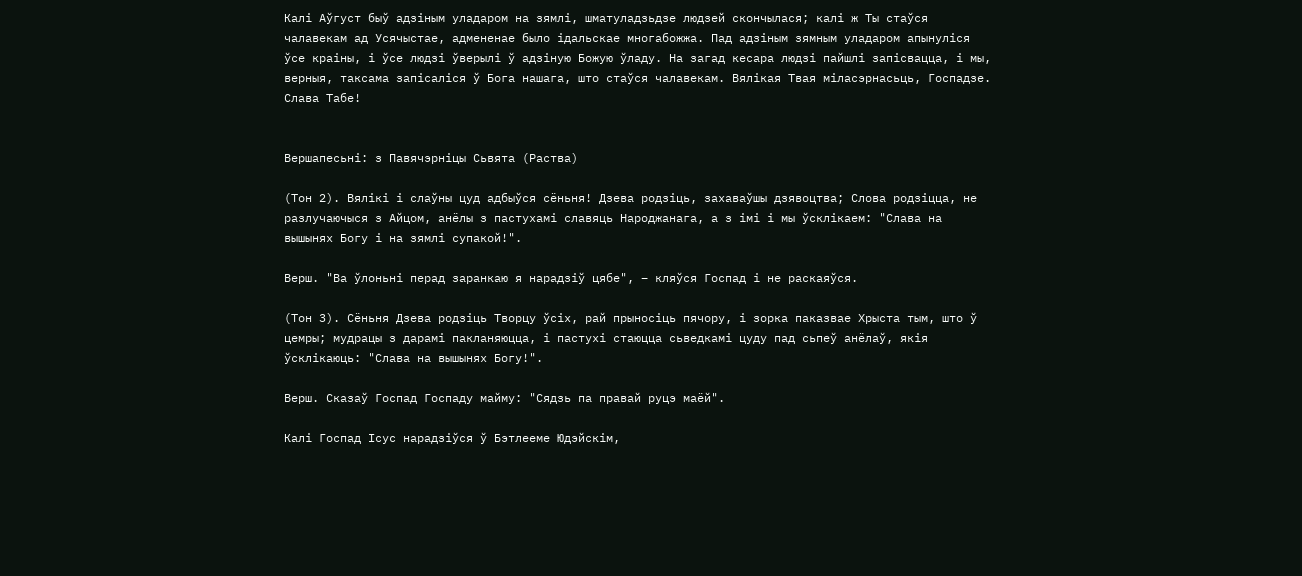Калі Аўгуст быў адзіным уладаром на зямлі, шматуладзьдзе людзей скончылася; калі ж Ты стаўся чалавекам ад Усячыстае, адмененае было ідальскае многабожжа. Пад адзіным зямным уладаром апынуліся ўсе краіны, і ўсе людзі ўверылі ў адзіную Божую ўладу. На загад кесара людзі пайшлі запісвацца, і мы, верныя, таксама запісаліся ў Бога нашага, што стаўся чалавекам. Вялікая Твая міласэрнасьць, Госпадзе. Слава Табе!


Вершапесьні: з Павячэрніцы Сьвята (Раства)

(Тон 2). Вялікі і слаўны цуд адбыўся сёньня! Дзева родзіць, захаваўшы дзявоцтва; Слова родзіцца, не разлучаючыся з Айцом, анёлы з пастухамі славяць Народжанага, а з імі і мы ўсклікаем: "Слава на вышынях Богу і на зямлі супакой!".

Верш. "Ва ўлоньні перад заранкаю я нарадзіў цябе", – кляўся Госпад і не раскаяўся.

(Тон 3). Сёньня Дзева родзіць Творцу ўсіх, рай прыносіць пячору, і зорка паказвае Хрыста тым, што ў цемры; мудрацы з дарамі пакланяюцца, і пастухі стаюцца сьведкамі цуду пад сьпеў анёлаў, якія ўсклікаюць: "Слава на вышынях Богу!".

Верш. Сказаў Госпад Госпаду майму: "Сядзь па правай руцэ маёй".

Калі Госпад Ісус нарадзіўся ў Бэтлееме Юдэйскім,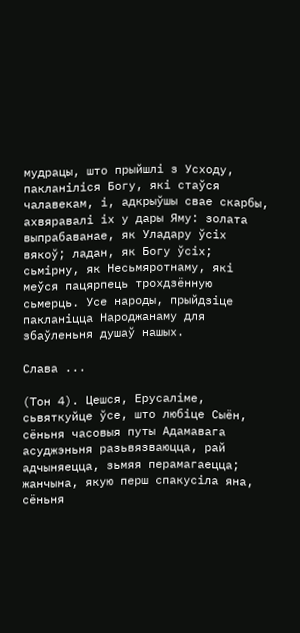мудрацы, што прыйшлі з Усходу, пакланіліся Богу, які стаўся чалавекам, і, адкрыўшы свае скарбы, ахвяравалі іх у дары Яму: золата выпрабаванае, як Уладару ўсіх вякоў; ладан, як Богу ўсіх; сьмірну, як Несьмяротнаму, які меўся пацярпець трохдзённую сьмерць. Усе народы, прыйдзіце пакланіцца Народжанаму для збаўленьня душаў нашых.

Слава ...

(Тон 4). Цешся, Ерусаліме, сьвяткуйце ўсе, што любіце Сыён, сёньня часовыя путы Адамавага асуджэньня разьвязваюцца, рай адчыняецца, зьмяя перамагаецца; жанчына, якую перш спакусіла яна, сёньня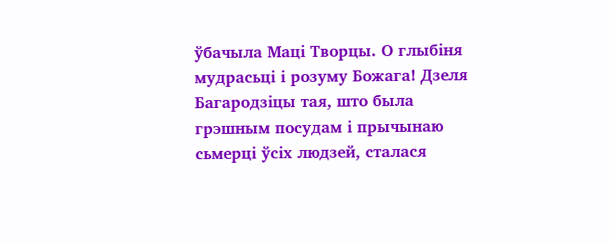ўбачыла Маці Творцы. О глыбіня мудрасьці і розуму Божага! Дзеля Багародзіцы тая, што была грэшным посудам і прычынаю сьмерці ўсіх людзей, сталася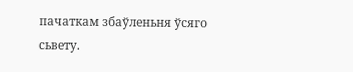пачаткам збаўленьня ўсяго сьвету.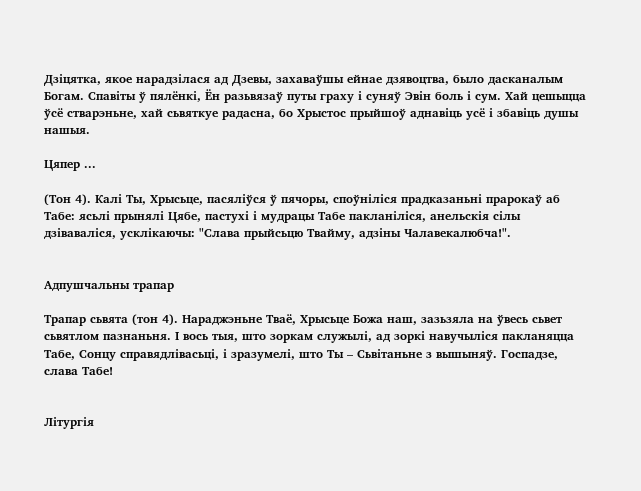Дзіцятка, якое нарадзілася ад Дзевы, захаваўшы ейнае дзявоцтва, было дасканалым Богам. Спавіты ў пялёнкі, Ён разьвязаў путы граху і суняў Эвін боль і сум. Хай цешыцца ўсё стварэньне, хай сьвяткуе радасна, бо Хрыстос прыйшоў аднавіць усё і збавіць душы нашыя.

Цяпер ...

(Тон 4). Калі Ты, Хрысьце, пасяліўся ў пячоры, споўніліся прадказаньні прарокаў аб Табе: ясьлі прынялі Цябе, пастухі і мудрацы Табе пакланіліся, анельскія сілы дзіваваліся, усклікаючы: "Слава прыйсьцю Твайму, адзіны Чалавекалюбча!".


Адпушчальны трапар

Трапар сьвята (тон 4). Нараджэньне Тваё, Хрысьце Божа наш, зазьзяла на ўвесь сьвет сьвятлом пазнаньня. І вось тыя, што зоркам служылі, ад зоркі навучыліся пакланяцца Табе, Сонцу справядлівасьці, і зразумелі, што Ты – Сьвітаньне з вышыняў. Госпадзе, слава Табе!


Літургія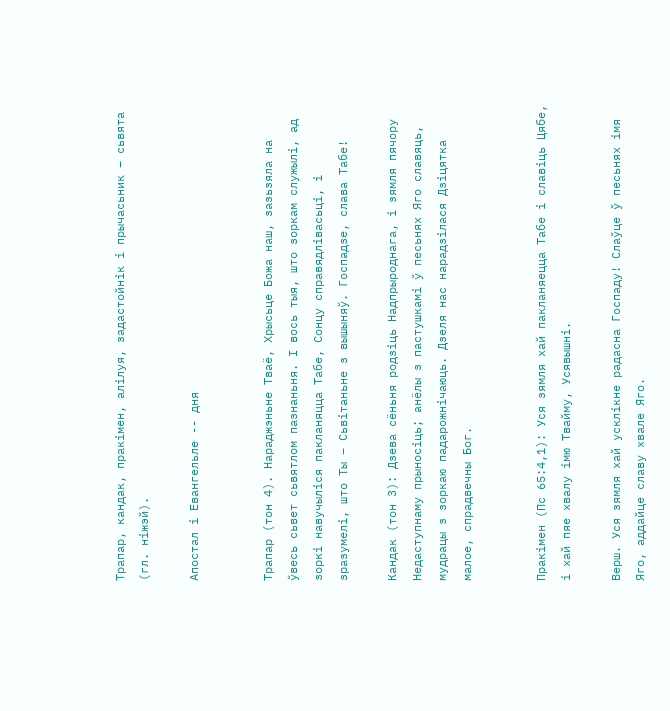Трапар, кандак, пракімен, алілуя, задастойнік і прычасьник – сьвята (гл. ніжэй).

Апостал і Евангельле -- дня


Трапар (тон 4). Нараджэньне Тваё, Хрысьце Божа наш, зазьзяла на ўвесь сьвет сьвятлом пазнаньня. І вось тыя, што зоркам служылі, ад зоркі навучыліся пакланяцца Табе, Сонцу справядлівасьці, і зразумелі, што Ты – Сьвітаньне з вышыняў. Госпадзе, слава Табе!

Кандак (тон 3): Дзева сёньня родзіць Надпрыроднага, і зямля пячору Недаступнаму прыносіць; анёлы з пастушкамі ў песьнях Яго славяць, мудрацы з зоркаю падарожнічаюць. Дзеля нас нарадзілася Дзіцятка малое, спрадвечны Бог.


Пракімен (Пс 65:4,1): Уся зямля хай пакланяецца Табе і славіць Цябе, і хай пяе хвалу імю Твайму, Усявышні.

Верш. Уся зямля хай усклікне радасна Госпаду! Слаўце ў песьнях імя Яго, аддайце славу хвале Яго.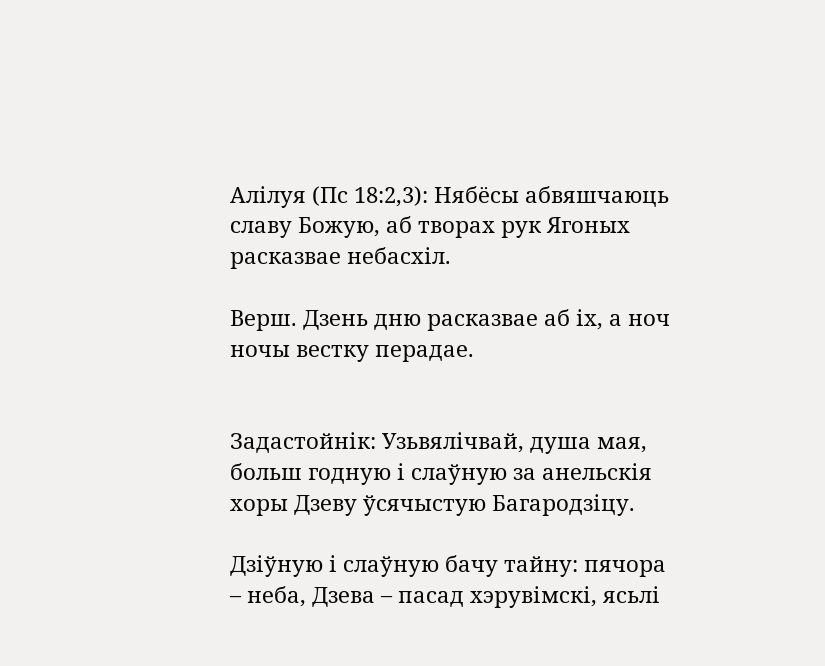Алілуя (Пс 18:2,3): Нябёсы абвяшчаюць славу Божую, аб творах рук Ягоных расказвае небасхіл.

Верш. Дзень дню расказвае аб іх, а ноч ночы вестку перадае.


Задастойнік: Узьвялічвай, душа мая, больш годную і слаўную за анельскія хоры Дзеву ўсячыстую Багародзіцу.

Дзіўную і слаўную бачу тайну: пячора – неба, Дзева – пасад хэрувімскі, ясьлі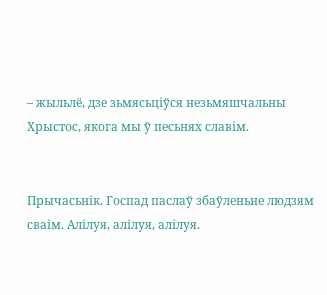– жыльлё, дзе зьмясьціўся незьмяшчальны Хрыстос, якога мы ў песьнях славім.


Прычасьнік. Госпад паслаў збаўленьне людзям сваім. Алілуя, алілуя, алілуя.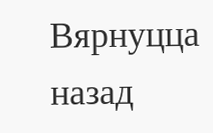Вярнуцца назад